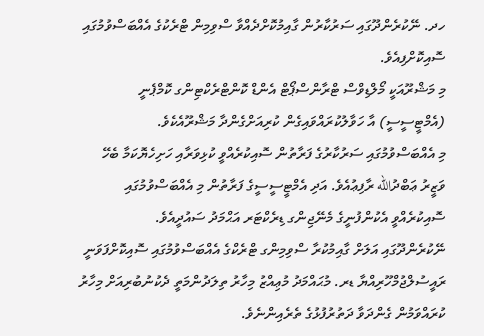ހދ. ނޭކުރެންދޫގައި ސަރުކާރުން ގާއިމުކޮށްދެއްވާ ސްވިމިން ޓްރެކުގެ އެއްބަސްވުމުގައި ސޮއިކޮށްފިއެވެ.
މި މަޝްރޫއަކީ މޯލްޑިވްސް ޓްރާންސްޕޯޓް އެންޑް ކޮންޓްރެކްޓިންގ ކޮމްޕެނީ (އެމްޓީސީސީ) އާ ހަވާލުކުރައްވައިގެން ކުރިއަށްގެންދާ މަޝްރޫއެކެވެ.
މި އެއްބަސްވުމުގައި ސަރުކާރުގެ ފަރާތުން ސޮއިކުރެއްވީ ކުޅިވަރާއި ހަށިހެޔޮކަމާ ބެހޭ ވަޒީރު ޢަބްދުالله ރާފިޢުއެވެ. އަދި އެމްޓީސީސީގެ ފަރާތުން މި އެއްބަސްވުމުގައި ސޮއިކުރެއްވީ އެކުންފުނީގެ މެނޭޖިންގ ޑިރެކްޓަރ އަޙްމަދު ސައުދީއެވެ.
ނޭކުރެންދޫގައި އަލަށް ގާއިމުކުރާ ސްވިމިންގ ޓްރެކްގެ އެއްބަސްވުމުގައި ސޮއިކޮށްފަވަނީ ރައީސުލްޖުމްހޫރިއްޔާ ޑރ. މުޙައްމަދު މުޢިއްޒު މިހާރު ތިލަދުންމަތީ ދެކުނުބުރިއަށް މިހާރު ކުރައްވަމުން ގެންދަވާ ދަތުރުފުޅުގެ ތެރެއިންނެވެ.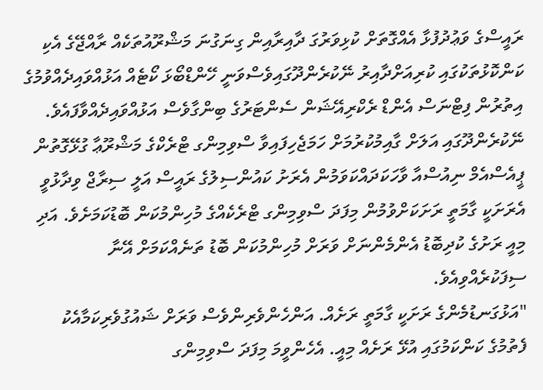ރައީސްގެ ވަޢުދުފުޅާ އެއްގޮތަށް ކުޅިވަރުގަ ދާއިރާއިން ގިނަގުނަ މަޝްރޫއުތަކެއް ރާއްޖޭގެ އެކި ކަންކޮޅުތަކުގައި ކުރިއަށްދާއިރު ނޭކުރެންދޫގައިވެސްވަނީ ހޭންޑްބޯޅަ ކޯޓެއް އަޅުއްވައިދެއްވުމުގެ އިތުރުން ފިޓްނަސް އެންޑް ރެކްރިއޭޝަން ސެންޓަރުގެ ބިންގާވެސް އަޅުއްވައިދެއްވާފައެވެ.
ނޭކުރެންދޫގައި އަލަށް ގާއިމުކުރުމަށް ހަމަޖެހިފައިވާ ސްވިމިންގ ޓްރެކްގެ މަޝްރޫޢާ ގުޅޭގޮތުން ޕީއެސްއެމް ނިއުސްއާ ވާހަކަދައްކަވަމުން އެރަށު ކައުންސިލުގެ ރައީސް އަލީ ސިރާޖް ވިދާޅުވީ އެރަށަކީ ގާމަތީ ރަށަކަށްވުމުން މިފަދަ ސްވިމިންގ ޓްރެކެއްގެ މުހިންމުކަން ބޮޑުކަމަށެވެ. އަދި މިއީ ރަށުގެ ކުދިބޮޑު އެންމެންނަށް ވަރަށް މުހިންމުކަން ބޮޑު ތަނެއްކަމަށް އޭނާ ސިފަކުރެއްވިއެވެ.
"އަޅުގަނޑުމެންގެ ރަށަކީ ގާމަތީ ރަށެއް. އަންހެންވެރިންވެސް ވަރަށް ޝައުގުވެރިކަމާއެކު ފެތުމުގެ ކަންކަމުގައި އުޅޭ ރަށެއް މިއީ. އެހެންވީމަ މިފަދަ ސްވިމިންގ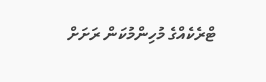ޓްރެކެއްގެ މުހިންމުކަން ރަށަށް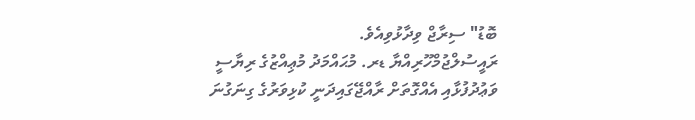ބޮޑު" ސިރާޖް ވިދާޅުވިއެވެ.
ރައީސުލްޖުމްހޫރިއްޔާ ޑރ. މުޙައްމަދު މުޢިއްޒުގެ ރިޔާސީ ވަޢުދުފުޅާއި އެއްގޮތަށް ރާއްޖޭގައިދަނީ ކުޅިވަރުގެ ގިނަގުނަ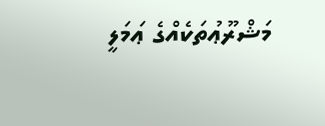މަޝްރޫޢުތަކެއްގެ ޢަމަލީ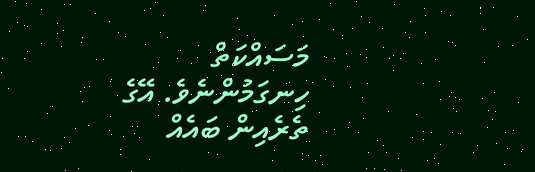މަސައްކަތް ހިނގަމުންނެވެ. އޭގެ ތެރެއިން ބައެއް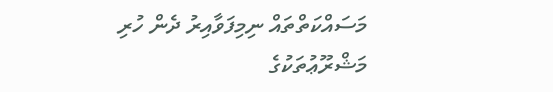މަސައްކަތްތައް ނިމިފަވާއިރު ދެން ހުރި މަޝްރޫޢުތަކުގެ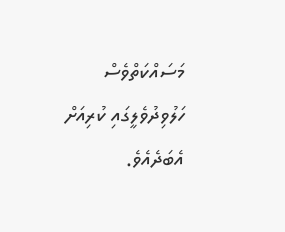މަސައްކަތްވެސް ހަލުވިދުވެލީގައި ކުރިއަށް އެބަދެއެވެ.